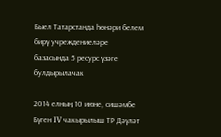Быел Татарстанда һөнәри белем бирү учреждениеләре базасында 5 ресурс үзәге булдырылачак

2014 елның 10 июне, сишәмбе
Бүген IV чакырылыш ТР Дәүләт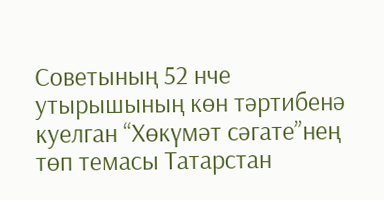Советының 52 нче утырышының көн тәртибенә куелган “Хөкүмәт сәгате”нең төп темасы Татарстан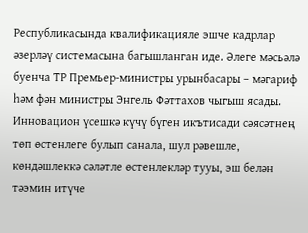Республикасында квалификацияле эшче кадрлар әзерләү системасына багышланган иде. Әлеге мәсьәлә буенча ТР Премьер-министры урынбасары – мәгариф һәм фән министры Энгель Фәттахов чыгыш ясады.
Инновацион үсешкә күчү бүген икътисади сәясәтнең төп өстенлеге булып санала, шул рәвешле, көндәшлеккә сәләтле өстенлекләр тууы, эш белән тәэмин итүче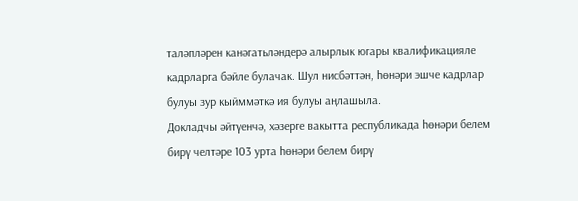таләпләрен канәгатьләндерә алырлык югары квалификацияле кадрларга бәйле булачак. Шул нисбәттән, һөнәри эшче кадрлар булуы зур кыйммәткә ия булуы аңлашыла.
Докладчы әйтүенчә, хәзерге вакытта республикада һөнәри белем бирү челтәре 103 урта һөнәри белем бирү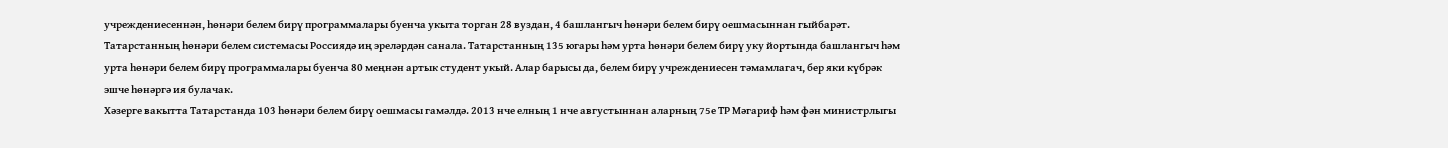учреждениесеннән, һөнәри белем бирү программалары буенча укыта торган 28 вуздан, 4 башлангыч һөнәри белем бирү оешмасыннан гыйбарәт.
Татарстанның һөнәри белем системасы Россиядә иң эреләрдән санала. Татарстанның 135 югары һәм урта һөнәри белем бирү уку йортында башлангыч һәм урта һөнәри белем бирү программалары буенча 80 меңнән артык студент укый. Алар барысы да, белем бирү учреждениесен тәмамлагач, бер яки күбрәк эшче һөнәргә ия булачак.
Хәзерге вакытта Татарстанда 103 һөнәри белем бирү оешмасы гамәлдә. 2013 нче елның 1 нче августыннан аларның 75е ТР Мәгариф һәм фән министрлыгы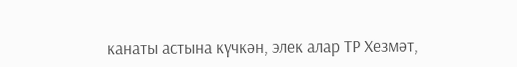канаты астына күчкән, элек алар ТР Хезмәт,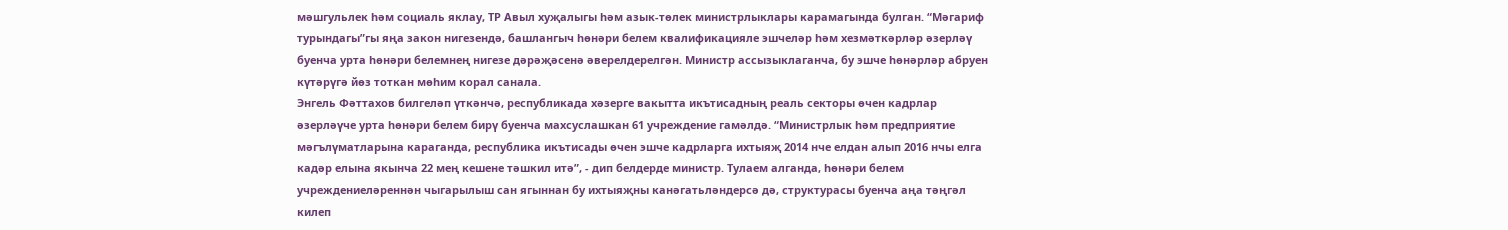мәшгульлек һәм социаль яклау, ТР Авыл хуҗалыгы һәм азык-төлек министрлыклары карамагында булган. “Мәгариф турындагы”гы яңа закон нигезендә, башлангыч һөнәри белем квалификацияле эшчеләр һәм хезмәткәрләр әзерләү буенча урта һөнәри белемнең нигезе дәрәҗәсенә әверелдерелгән. Министр ассызыклаганча, бу эшче һөнәрләр абруен күтәрүгә йөз тоткан мөһим корал санала.
Энгель Фәттахов билгеләп үткәнчә, республикада хәзерге вакытта икътисадның реаль секторы өчен кадрлар әзерләүче урта һөнәри белем бирү буенча махсуслашкан 61 учреждение гамәлдә. “Министрлык һәм предприятие мәгълүматларына караганда, республика икътисады өчен эшче кадрларга ихтыяҗ 2014 нче елдан алып 2016 нчы елга кадәр елына якынча 22 мең кешене тәшкил итә”, - дип белдерде министр. Тулаем алганда, һөнәри белем учреждениеләреннән чыгарылыш сан ягыннан бу ихтыяҗны канәгатьләндерсә дә, структурасы буенча аңа тәңгәл килеп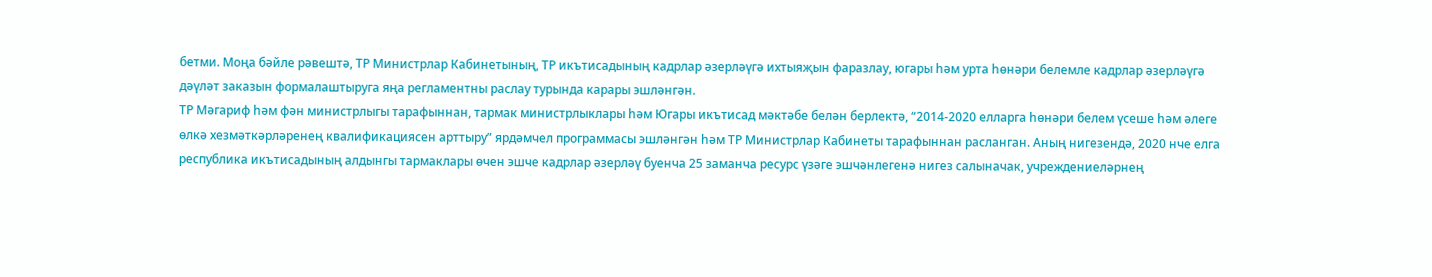бетми. Моңа бәйле рәвештә, ТР Министрлар Кабинетының, ТР икътисадының кадрлар әзерләүгә ихтыяҗын фаразлау, югары һәм урта һөнәри белемле кадрлар әзерләүгә дәүләт заказын формалаштыруга яңа регламентны раслау турында карары эшләнгән.
ТР Мәгариф һәм фән министрлыгы тарафыннан, тармак министрлыклары һәм Югары икътисад мәктәбе белән берлектә, “2014-2020 елларга һөнәри белем үсеше һәм әлеге өлкә хезмәткәрләренең квалификациясен арттыру” ярдәмчел программасы эшләнгән һәм ТР Министрлар Кабинеты тарафыннан расланган. Аның нигезендә, 2020 нче елга республика икътисадының алдынгы тармаклары өчен эшче кадрлар әзерләү буенча 25 заманча ресурс үзәге эшчәнлегенә нигез салыначак, учреждениеләрнең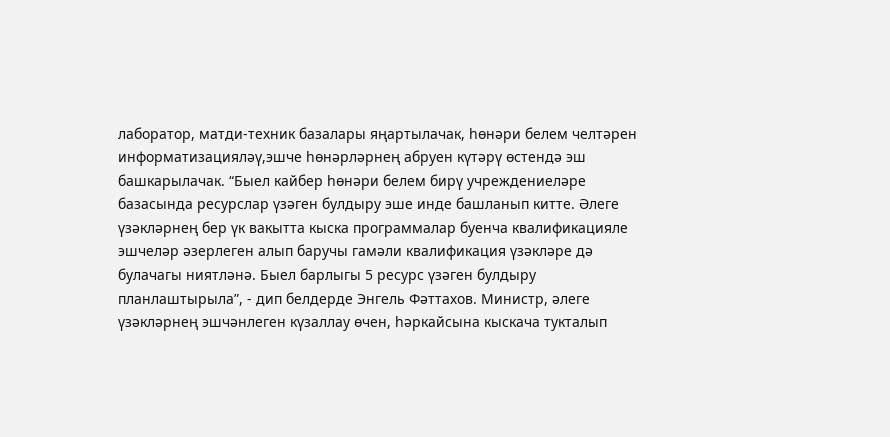лаборатор, матди-техник базалары яңартылачак, һөнәри белем челтәрен информатизацияләү,эшче һөнәрләрнең абруен күтәрү өстендә эш башкарылачак. “Быел кайбер һөнәри белем бирү учреждениеләре базасында ресурслар үзәген булдыру эше инде башланып китте. Әлеге үзәкләрнең бер үк вакытта кыска программалар буенча квалификацияле эшчеләр әзерлеген алып баручы гамәли квалификация үзәкләре дә булачагы ниятләнә. Быел барлыгы 5 ресурс үзәген булдыру планлаштырыла”, - дип белдерде Энгель Фәттахов. Министр, әлеге үзәкләрнең эшчәнлеген күзаллау өчен, һәркайсына кыскача тукталып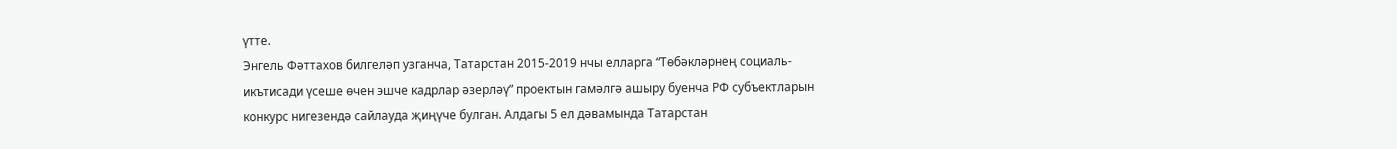үтте.
Энгель Фәттахов билгеләп узганча, Татарстан 2015-2019 нчы елларга “Төбәкләрнең социаль-икътисади үсеше өчен эшче кадрлар әзерләү” проектын гамәлгә ашыру буенча РФ субъектларын конкурс нигезендә сайлауда җиңүче булган. Алдагы 5 ел дәвамында Татарстан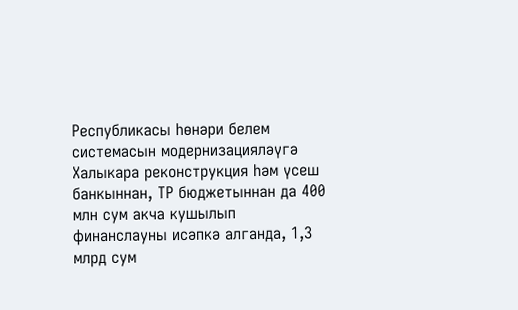Республикасы һөнәри белем системасын модернизацияләүгә Халыкара реконструкция һәм үсеш банкыннан, ТР бюджетыннан да 400 млн сум акча кушылып финанслауны исәпкә алганда, 1,3 млрд сум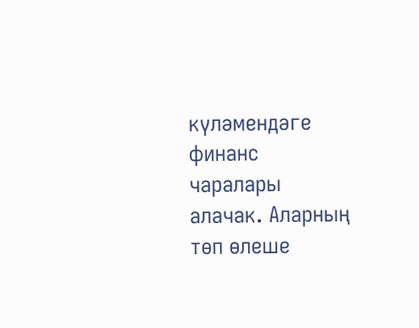күләмендәге финанс чаралары алачак. Аларның төп өлеше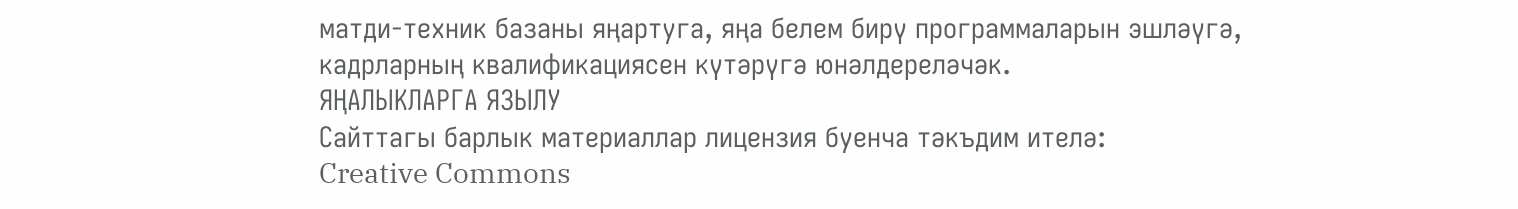матди-техник базаны яңартуга, яңа белем бирү программаларын эшләүгә, кадрларның квалификациясен күтәрүгә юнәлдереләчәк.
ЯҢАЛЫКЛАРГА ЯЗЫЛУ
Сайттагы барлык материаллар лицензия буенча тәкъдим ителә:
Creative Commons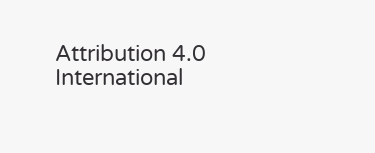Attribution 4.0 International